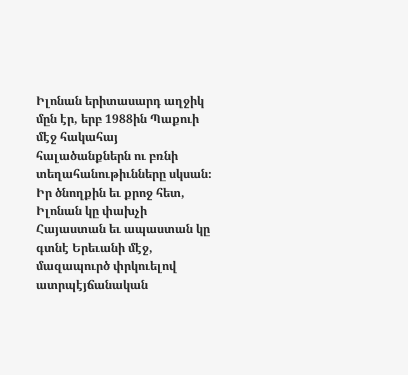Իլոնան երիտասարդ աղջիկ մըն էր, երբ 1988ին Պաքուի մէջ հակահայ հալածանքներն ու բռնի տեղահանութիւնները սկսան։ Իր ծնողքին եւ քրոջ հետ, Իլոնան կը փախչի Հայաստան եւ ապաստան կը գտնէ Երեւանի մէջ, մազապուրծ փրկուելով ատրպէյճանական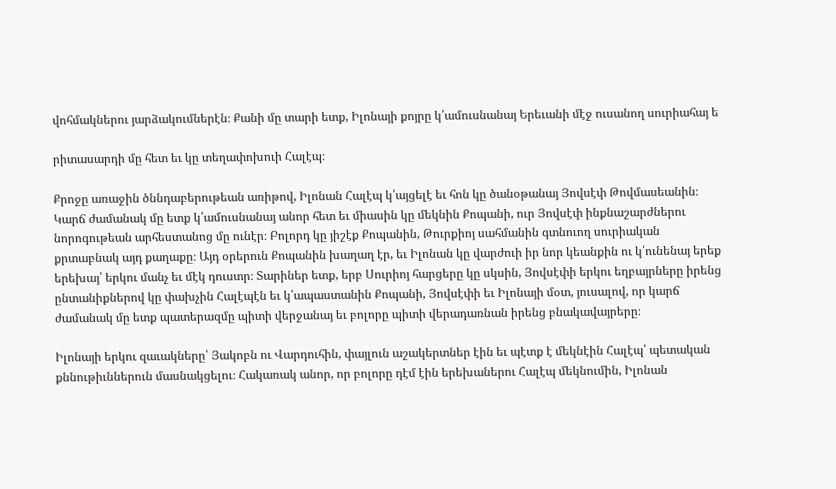վոհմակներու յարձակումներէն։ Քանի մը տարի ետք, Իլոնայի քոյրը կ՛ամուսնանայ Երեւանի մէջ ուսանող սուրիահայ ե

րիտասարդի մը հետ եւ կը տեղափոխուի Հալէպ։

Քրոջը առաջին ծննդաբերութեան առիթով, Իլոնան Հալէպ կ՛այցելէ եւ հոն կը ծանօթանայ Յովսէփ Թովմասեանին։ Կարճ ժամանակ մը ետք կ՛ամուսնանայ անոր հետ եւ միասին կը մեկնին Քոպանի, ուր Յովսէփ ինքնաշարժներու նորոգութեան արհեստանոց մը ունէր։ Բոլորդ կը յիշէք Քոպանին, Թուրքիոյ սահմանին գտնուող սուրիական քրտաբնակ այդ քաղաքը։ Այդ օրերուն Քոպանին խաղաղ էր, եւ Իլոնան կը վարժուի իր նոր կեանքին ու կ՛ունենայ երեք երեխայ՝ երկու մանչ եւ մէկ դուստր։ Տարիներ ետք, երբ Սուրիոյ հարցերը կը սկսին, Յովսէփի երկու եղբայրները իրենց ընտանիքներով կը փախչին Հալէպէն եւ կ՛ապաստանին Քոպանի, Յովսէփի եւ Իլոնայի մօտ, յուսալով, որ կարճ ժամանակ մը ետք պատերազմը պիտի վերջանայ եւ բոլորը պիտի վերադառնան իրենց բնակավայրերը։

Իլոնայի երկու զաւակները՝ Յակոբն ու Վարդուհին, փայլուն աշակերտներ էին եւ պէտք է մեկնէին Հալէպ՝ պետական քննութիւններուն մասնակցելու։ Հակառակ անոր, որ բոլորը դէմ էին երեխաներու Հալէպ մեկնումին, Իլոնան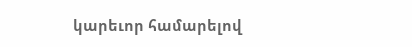կարեւոր համարելով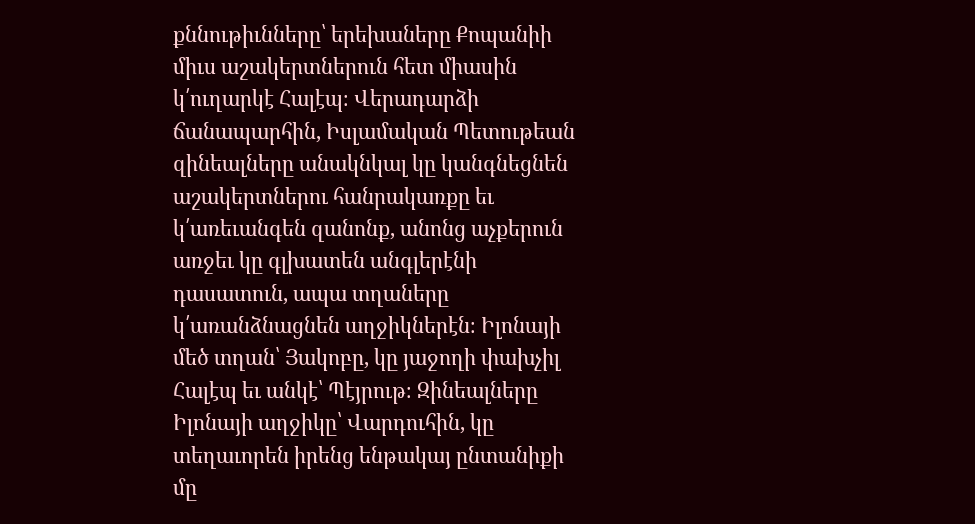քննութիւնները՝ երեխաները Քոպանիի միւս աշակերտներուն հետ միասին կ՛ուղարկէ Հալէպ։ Վերադարձի ճանապարհին, Իսլամական Պետութեան զինեալները անակնկալ կը կանգնեցնեն աշակերտներու հանրակառքը եւ կ՛առեւանգեն զանոնք, անոնց աչքերուն առջեւ կը գլխատեն անգլերէնի դասատուն, ապա տղաները կ՛առանձնացնեն աղջիկներէն։ Իլոնայի մեծ տղան՝ Յակոբը, կը յաջողի փախչիլ Հալէպ եւ անկէ՝ Պէյրութ։ Զինեալները Իլոնայի աղջիկը՝ Վարդուհին, կը տեղաւորեն իրենց ենթակայ ընտանիքի մը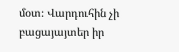մօտ։ Վարդուհին չի բացայայտեր իր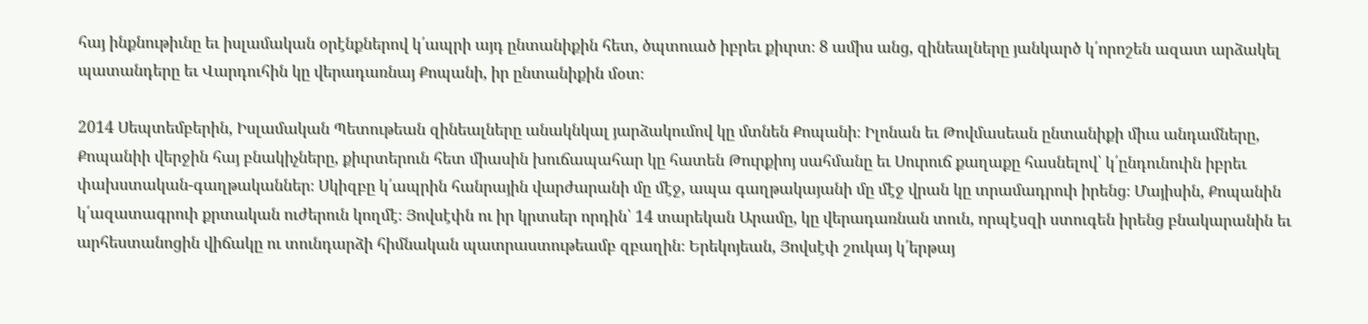հայ ինքնութիւնը եւ իսլամական օրէնքներով կ՛ապրի այդ ընտանիքին հետ, ծպտուած իբրեւ քիւրտ։ 8 ամիս անց, զինեալները յանկարծ կ՛որոշեն ազատ արձակել պատանդերը եւ Վարդուհին կը վերադառնայ Քոպանի, իր ընտանիքին մօտ։

2014 Սեպտեմբերին, Իսլամական Պետութեան զինեալները անակնկալ յարձակումով կը մտնեն Քոպանի։ Իլոնան եւ Թովմասեան ընտանիքի միւս անդամները, Քոպանիի վերջին հայ բնակիչները, քիւրտերուն հետ միասին խուճապահար կը հատեն Թուրքիոյ սահմանը եւ Սուրուճ քաղաքը հասնելով՝ կ՛ընդունուին իբրեւ փախստական-գաղթականներ։ Սկիզբը կ՛ապրին հանրային վարժարանի մը մէջ, ապա գաղթակայանի մը մէջ վրան կը տրամադրուի իրենց։ Մայիսին, Քոպանին կ՛ազատագրուի քրտական ուժերուն կողմէ։ Յովսէփն ու իր կրտսեր որդին՝ 14 տարեկան Արամը, կը վերադառնան տուն, որպէսզի ստուգեն իրենց բնակարանին եւ արհեստանոցին վիճակը ու տունդարձի հիմնական պատրաստութեամբ զբաղին։ Երեկոյեան, Յովսէփ շուկայ կ՛երթայ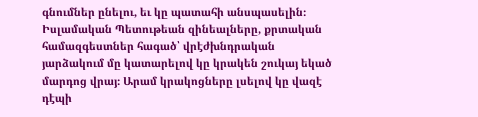գնումներ ընելու, եւ կը պատահի անսպասելին։ Իսլամական Պետութեան զինեալները, քրտական համազգեստներ հագած՝ վրէժխնդրական յարձակում մը կատարելով կը կրակեն շուկայ եկած մարդոց վրայ։ Արամ կրակոցները լսելով կը վազէ դէպի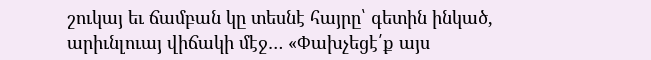շուկայ եւ ճամբան կը տեսնէ հայրը՝ գետին ինկած, արիւնլուայ վիճակի մէջ… «Փախչեցէ՛ք այս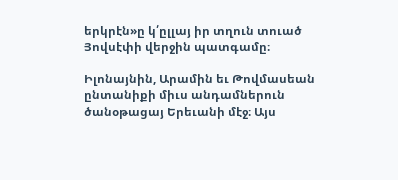երկրէն»ը կ՛ըլլայ իր տղուն տուած Յովսէփի վերջին պատգամը։

Իլոնայնին, Արամին եւ Թովմասեան ընտանիքի միւս անդամներուն ծանօթացայ Երեւանի մէջ։ Այս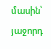մասին՝ յաջորդ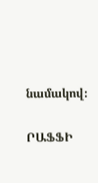նամակով։

ՐԱՖՖԻ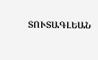ՏՈՒՏԱԳԼԵԱՆ